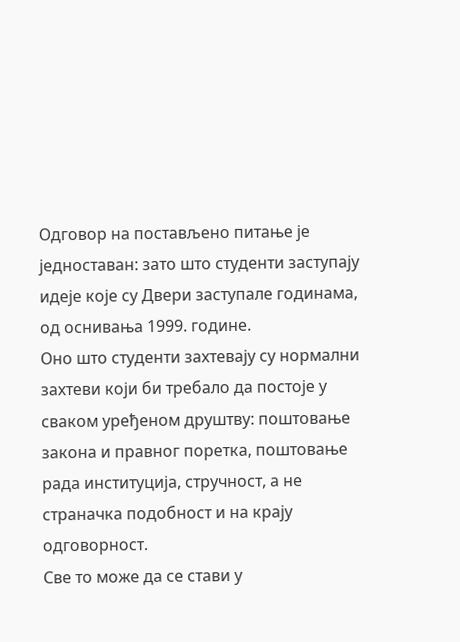Одговор на постављено питање је једноставан: зато што студенти заступају идеје које су Двери заступале годинама, од оснивања 1999. године.
Оно што студенти захтевају су нормални захтеви који би требало да постоје у сваком уређеном друштву: поштовање закона и правног поретка, поштовање рада институција, стручност, а не страначка подобност и на крају одговорност.
Све то може да се стави у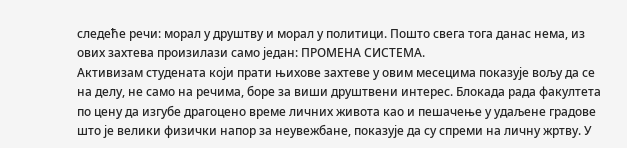следеће речи: морал у друштву и морал у политици. Пошто свега тога данас нема, из ових захтева произилази само један: ПРОМЕНА СИСТЕМА.
Активизам студената који прати њихове захтеве у овим месецима показује вољу да се на делу, не само на речима, боре за виши друштвени интерес. Блокада рада факултета по цену да изгубе драгоцено време личних живота као и пешачење у удаљене градове што је велики физички напор за неувежбане, показује да су спреми на личну жртву. У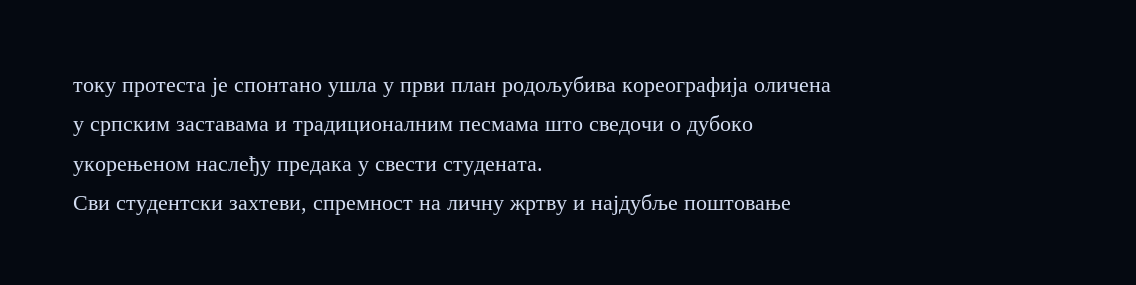току протеста је спонтано ушла у први план родољубива кореографија оличена у српским заставама и традиционалним песмама што сведочи о дубоко укорењеном наслеђу предака у свести студената.
Сви студентски захтеви, спремност на личну жртву и најдубље поштовање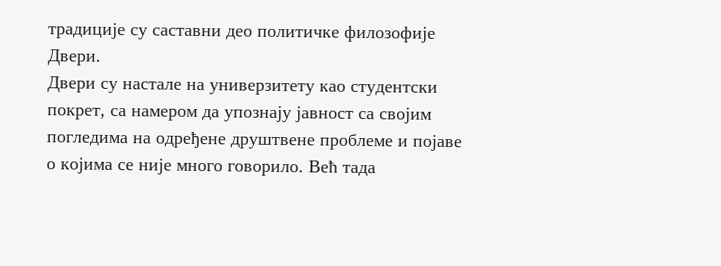традиције су саставни део политичке филозофије Двери.
Двери су настале на универзитету као студентски покрет, са намером да упознају јавност са својим погледима на одређене друштвене проблеме и појаве о којима се није много говорило. Већ тада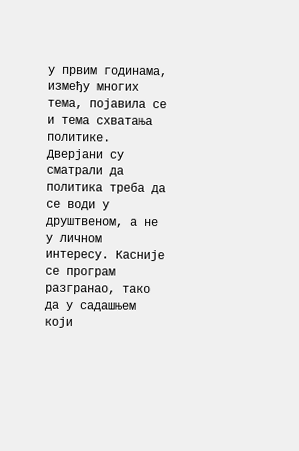у првим годинама, између многих тема, појавила се и тема схватања политике. Дверјани су сматрали да политика треба да се води у друштвеном, а не у личном интересу. Касније се програм разгранао, тако да у садашњем који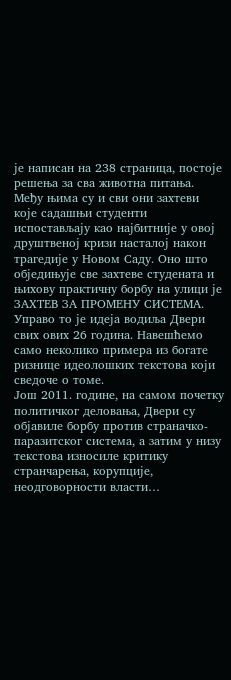је написан на 238 страница, постоје решења за сва животна питања. Међу њима су и сви они захтеви које садашњи студенти испостављају као најбитније у овој друштвеној кризи насталој након трагедије у Новом Саду. Оно што обједињује све захтеве студената и њихову практичну борбу на улици је ЗАХТЕВ ЗА ПРОМЕНУ СИСТЕМА. Управо то је идеја водиља Двери свих ових 26 година. Навешћемо само неколико примера из богате ризнице идеолошких текстова који сведоче о томе.
Још 2011. године, на самом почетку политичког деловања, Двери су објавиле борбу против страначко-паразитског система, а затим у низу текстова износиле критику странчарења, корупције, неодговорности власти…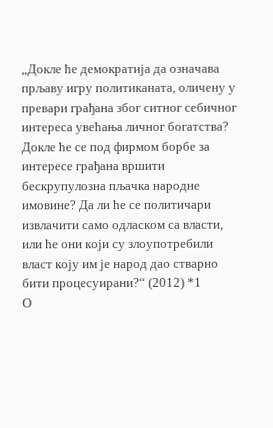„Докле ће демократија да означава прљаву игру политиканата, оличену у превари грађана због ситног себичног интереса увећања личног богатства? Докле ће се под фирмом борбе за интересе грађана вршити бескрупулозна пљачка народне имовине? Да ли ће се политичари извлачити само одласком са власти, или ће они који су злоупотребили власт коју им је народ дао стварно бити процесуирани?“ (2012) *1
О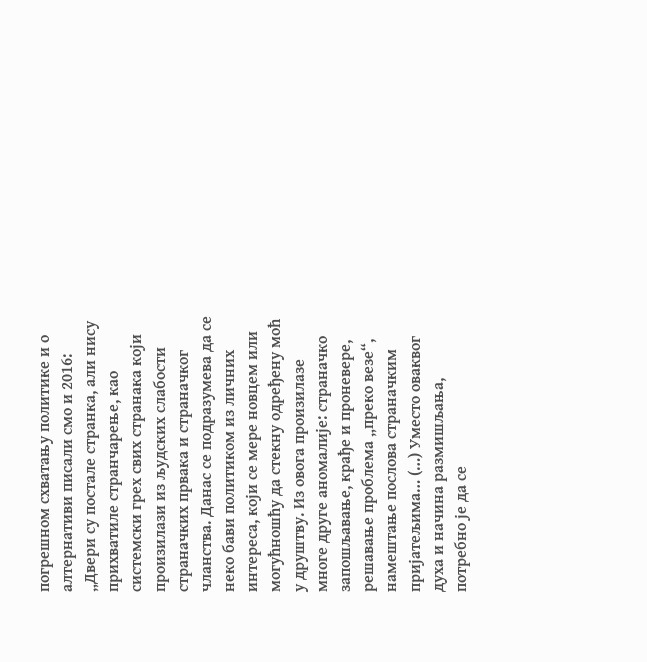погрешном схватању политике и о алтернативи писали смо и 2016: „Двери су постале странка, али нису прихватиле странчарење, као системски грех свих странака који произилази из људских слабости страначких првака и страначког чланства. Данас се подразумева да се неко бави политиком из личних интереса, који се мере новцем или могућношћу да стекну одређену моћ у друштву. Из овога произилазе многе друге аномалије: страначко запошљавање, крађе и проневере, решавање проблема „преко везе“, намештање послова страначким пријатељима… (…) Уместо оваквог духа и начина размишљања, потребно је да се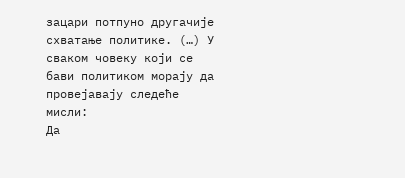зацари потпуно другачије схватање политике. (…) У сваком човеку који се бави политиком морају да провејавају следеће мисли:
Да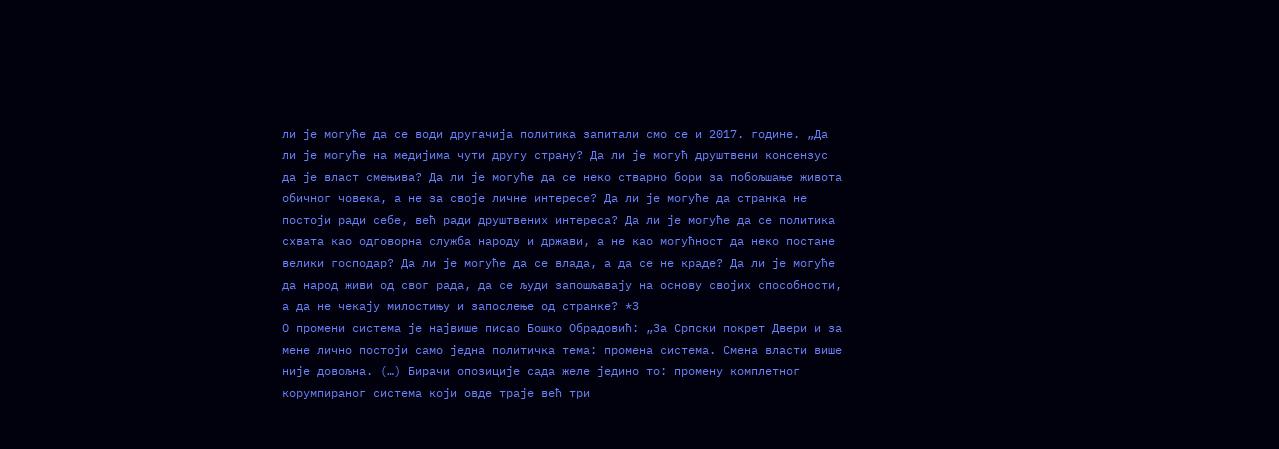ли је могуће да се води другачија политика запитали смо се и 2017. године. „Да ли је могуће на медијима чути другу страну? Да ли је могућ друштвени консензус да је власт смењива? Да ли је могуће да се неко стварно бори за побољшање живота обичног човека, а не за своје личне интересе? Да ли је могуће да странка не постоји ради себе, већ ради друштвених интереса? Да ли је могуће да се политика схвата као одговорна служба народу и држави, а не као могућност да неко постане велики господар? Да ли је могуће да се влада, а да се не краде? Да ли је могуће да народ живи од свог рада, да се људи запошљавају на основу својих способности, а да не чекају милостињу и запослење од странке? *3
О промени система је највише писао Бошко Обрадовић: „За Српски покрет Двери и за мене лично постоји само једна политичка тема: промена система. Смена власти више није довољна. (…) Бирачи опозиције сада желе једино то: промену комплетног корумпираног система који овде траје већ три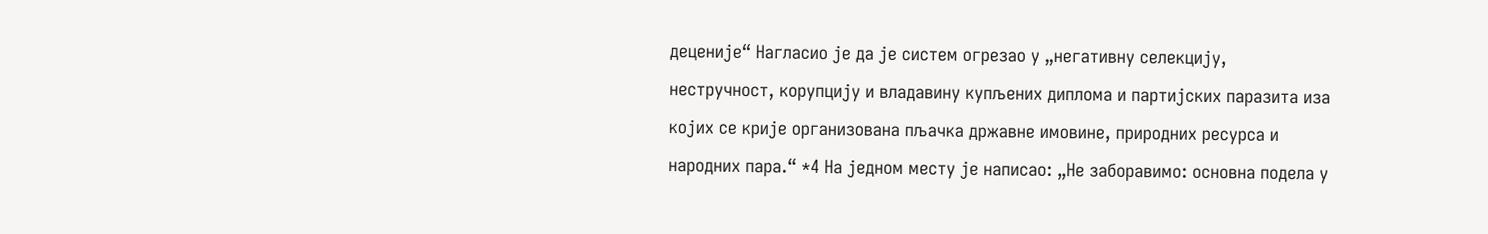деценије“ Нагласио је да је систем огрезао у „негативну селекцију, нестручност, корупцију и владавину купљених диплома и партијских паразита иза којих се крије организована пљачка државне имовине, природних ресурса и народних пара.“ *4 На једном месту је написао: „Не заборавимо: основна подела у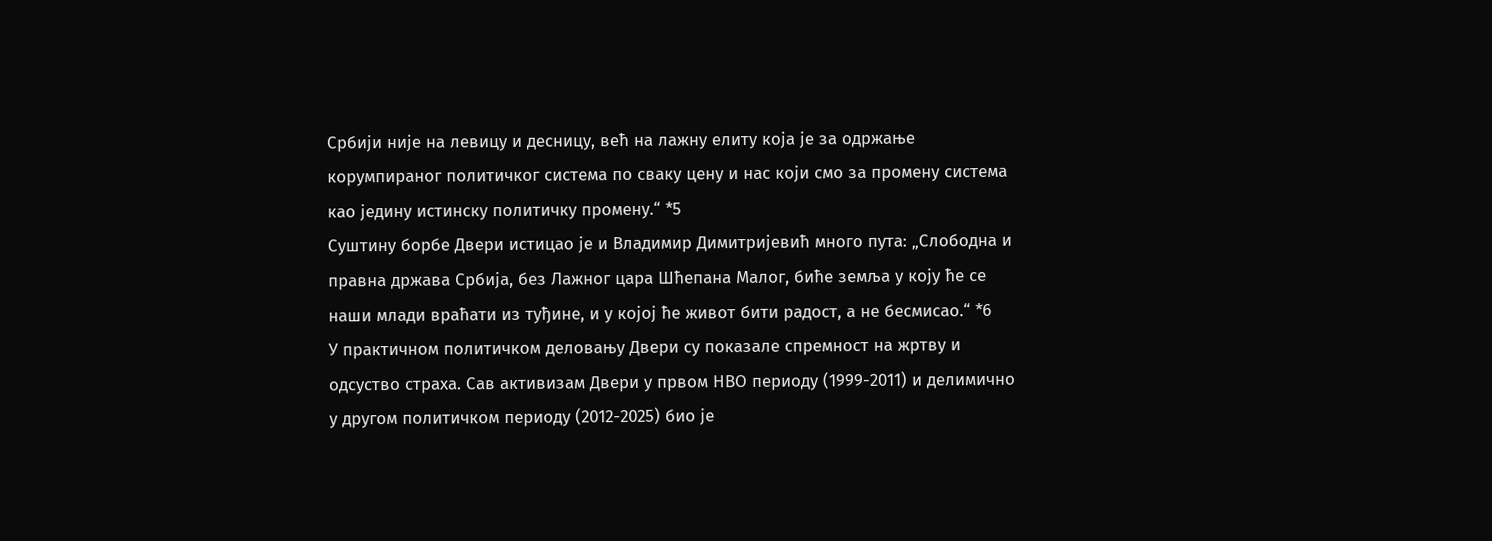Србији није на левицу и десницу, већ на лажну елиту која је за одржање корумпираног политичког система по сваку цену и нас који смо за промену система као једину истинску политичку промену.“ *5
Суштину борбе Двери истицао је и Владимир Димитријевић много пута: „Слободна и правна држава Србија, без Лажног цара Шћепана Малог, биће земља у коју ће се наши млади враћати из туђине, и у којој ће живот бити радост, а не бесмисао.“ *6
У практичном политичком деловању Двери су показале спремност на жртву и одсуство страха. Сав активизам Двери у првом НВО периоду (1999-2011) и делимично у другом политичком периоду (2012-2025) био је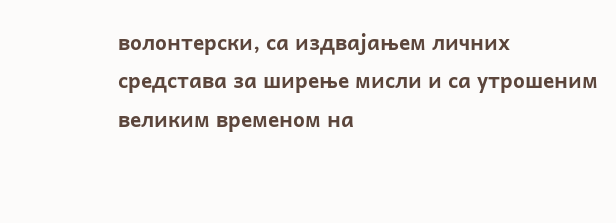волонтерски, са издвајањем личних средстава за ширење мисли и са утрошеним великим временом на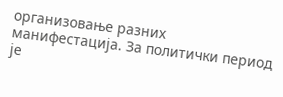организовање разних манифестација. За политички период је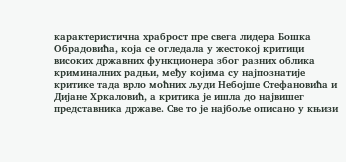карактеристична храброст пре свега лидера Бошка Обрадовића, која се огледала у жестокој критици високих државних функционера због разних облика криминалних радњи, међу којима су најпознатије критике тада врло моћних људи Небојше Стефановића и Дијане Хркаловић, а критика је ишла до највишег представника државе. Све то је најбоље описано у књизи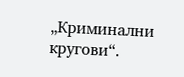„Криминални кругови“.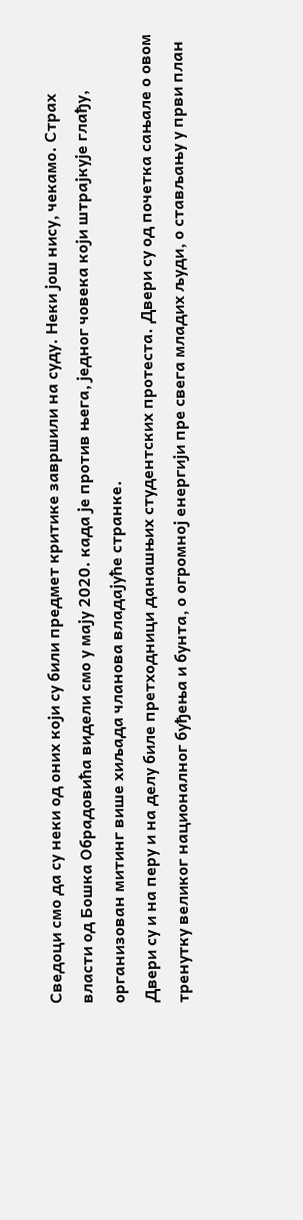Сведоци смо да су неки од оних који су били предмет критике завршили на суду. Неки још нису, чекамо. Страх власти од Бошка Обрадовића видели смо у мају 2020. када је против њега, једног човека који штрајкује глађу, организован митинг више хиљада чланова владајуће странке.
Двери су и на перу и на делу биле претходници данашњих студентских протеста. Двери су од почетка сањале о овом тренутку великог националног буђења и бунта, о огромној енергији пре свега младих људи, о стављању у први план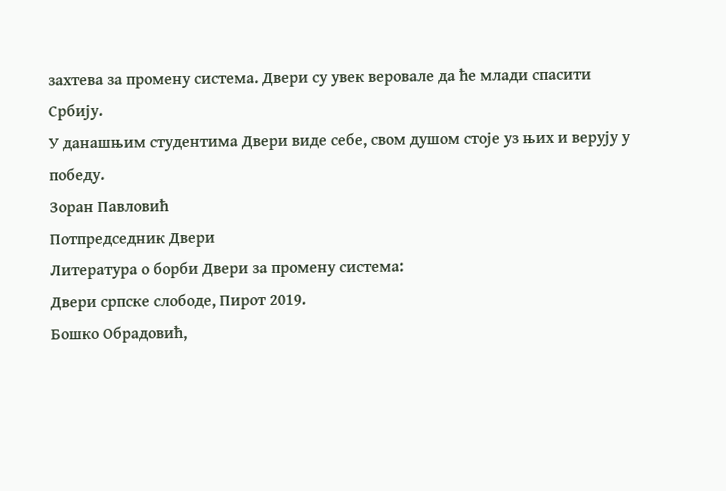захтева за промену система. Двери су увек веровале да ће млади спасити Србију.
У данашњим студентима Двери виде себе, свом душом стоје уз њих и верују у победу.
Зоран Павловић
Потпредседник Двери
Литература о борби Двери за промену система:
Двери српске слободе, Пирот 2019.
Бошко Обрадовић,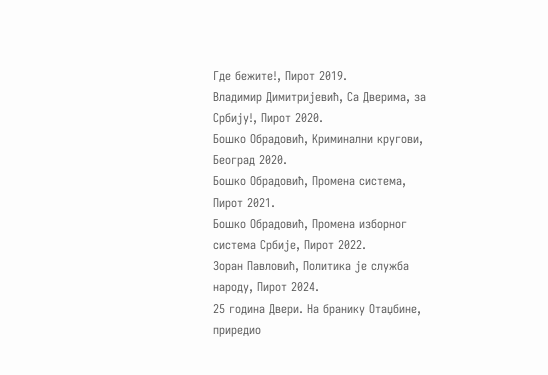Где бежите!, Пирот 2019.
Владимир Димитријевић, Са Дверима, за Србију!, Пирот 2020.
Бошко Обрадовић, Криминални кругови, Београд 2020.
Бошко Обрадовић, Промена система, Пирот 2021.
Бошко Обрадовић, Промена изборног система Србије, Пирот 2022.
Зоран Павловић, Политика је служба народу, Пирот 2024.
25 година Двери. На бранику Отаџбине, приредио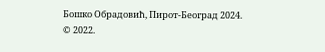Бошко Обрадовић, Пирот-Београд 2024.
© 2022.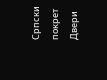Српски покрет Двери